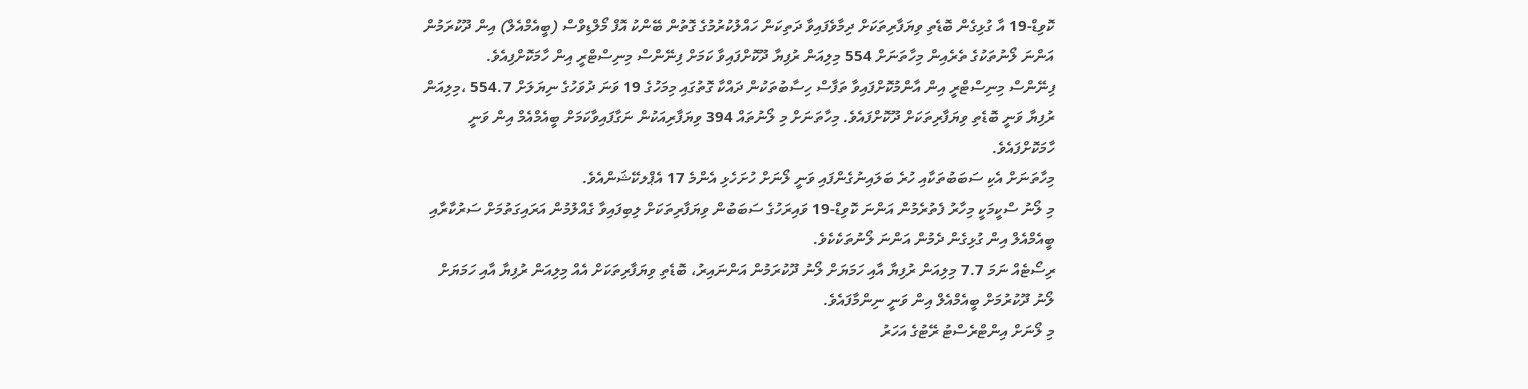ކޮވިޑް-19 އާ ގުޅިގެން ބޮޑެތި ވިޔަފާރިތަކަށް ދިމާވެފައިވާ ދަތިކަން ހައްލުކުރުމުގެ ގޮތުން ބޭންކު އޮފް މޯލްޑިވްސް (ބީއެމްއެލް) އިން ދޫކުރަމުން އަންނަ ލޯނުތަކުގެ ތެރެއިން މިހާތަނަށް 554 މިލިއަން ރުފިޔާ ދޫކޮށްފައިވާ ކަމަށް ފިނޭންސް މިނިސްޓްރީ އިން ހާމަކޮށްފިއެވެ.
ފިނޭންސް މިނިސްޓްރީ އިން އާންމުކޮށްފައިވާ ތަފާސް ހިސާބުތަކުން ދައްކާ ގޮތުގައި މިމަހުގެ 19 ވަނަ ދުވަހުގެ ނިޔަލަށް 554.7 ،މިލިއަން ރުފިޔާ ވަނީ ބޮޑެތި ވިޔަފާރިތަކަށް ދޫކޮށްފައެވެ. މިހާތަނަށް މި ލޯނުތައް 394 ވިޔަފާރިއަކުން ނަގާފައިވާކަމަށް ބީއެމްއެމް އިން ވަނީ ހާމަކޮށްފައެވެ.
މިހާތަނަށް އެކި ސަބަބުތަކާއި ހުރެ ބަލައިނުގެންފައި ވަނީ ލޯނަށް ހުށަހެޅި އެންމެ 17 އެޕްލކޭޝަންއެވެ.
މި ލޯނު ސްކީމަކީ މިހާރު ފެތުރެމުން އަންނަ ކޮވިޑް-19 ވައިރަހުގެ ސަބަބުން ވިޔަފާރިތަކަށް ލިބިފައިވާ ގެއްލުމުން އަރައިގަތުމަށް ސަރުކާރާއި ބީއެމްއެލް އިން ގުޅިގެން ދެމުން އަންނަ ލޯނުތަކެކެވެ.
ރިސޯޓެއް ނަމަ 7.7 މިލިއަން ރުފިޔާ އާއި ހަމަޔަށް ލޯނު ދޫކުރަމުން އަންނައިރު، ބޮޑެތި ވިޔަފާރިތަކަށް އެއް މިލިއަން ރުފިޔާ އާއި ހަމަޔަށް ލޯނު ދޫކުރުމަށް ބީއެމްއެލް އިން ވަނީ ނިންމާފައެވެ.
މި ލޯނަށް އިންޓްރެސްޓު ރޭޓުގެ އަހަރު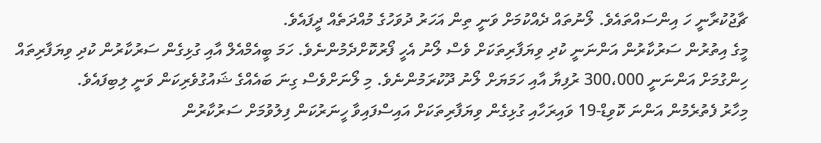ޗާޖުކުރާނީ ހަ އިންސައްތައެވެ. ލޯނުތައް ދެއްކުމަށް ވަނީ ތިން އަހަރު ދުވަހުގެ މުއްދަތެއް ދީފައެވެ.
މީގެ އިތުރުން ސަރުކާރުން އަންނަނީ ކުދި ވިޔަފާރިތަކަށް ވެސް ލޯނު އެހީ ފޯރުކޮށްދެމުންނެވެ. ހަމަ ބީއެމްއެލް އާއި ގުޅިގެން ސަރުކާރުން ކުދި ވިޔަފާރިތައް ހިންގުމަށް އަންނަނީ 300،000 ރުފިޔާ އާއި ހަމަޔަށް ލޯނު ދޫކުރަމުންނެވެ. މި ލޯނަށްވެސް ގިނަ ބައެއްގެ ޝައުގުވެރިކަން ވަނީ ލިބިފައެވެ.
މިހާރު ފެތުރެމުން އަންނަ ކޮވިޑް-19 ވައިރަހާއި ގުޅިގެން ވިޔަފާރިތަކަށް އައިސްފައިވާ ހީނަރުކަން ފިލުވުމަށް ސަރުކާރުން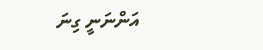އަންނަނީ ގިނަ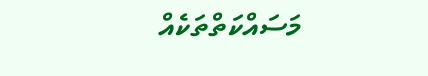މަސައްކަތްތަކެއް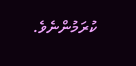ކުރަމުންނެވެ.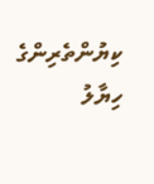ކިޔުންތެރިންގެ ހިޔާލު